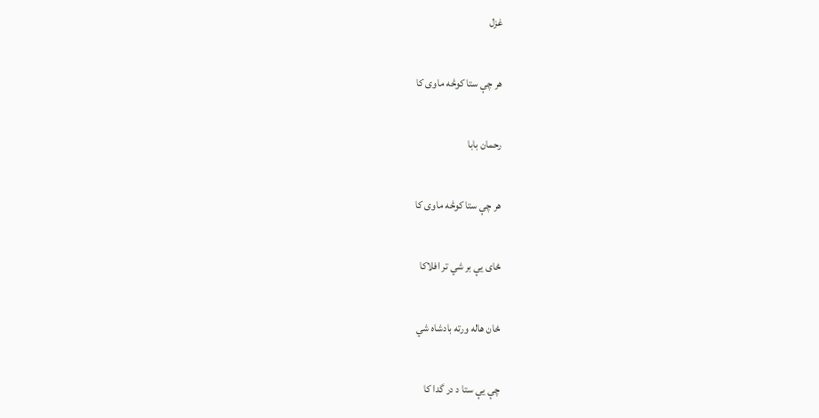غزل

هر چې ستا کوڅه ماوی کا

رحمان بابا

هر چې ستا کوڅه ماوی کا

ځای يې بر شي تر افلاکا

ځان هاله ورته بادشاه شي

چې يې ستا د در گدا کا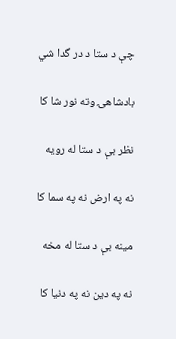چې د ستا د در گدا شي

بادشاهۍ وته نور شا کا

نظر بې د ستا له رويه

نه په ارض نه په سما کا

مينه بې د ستا له مخه

نه په دين نه په دنيا کا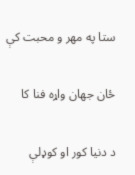ستا په مهر و محبت کې

ځان جهان واړه فنا کا

د دنيا کور او کوډلې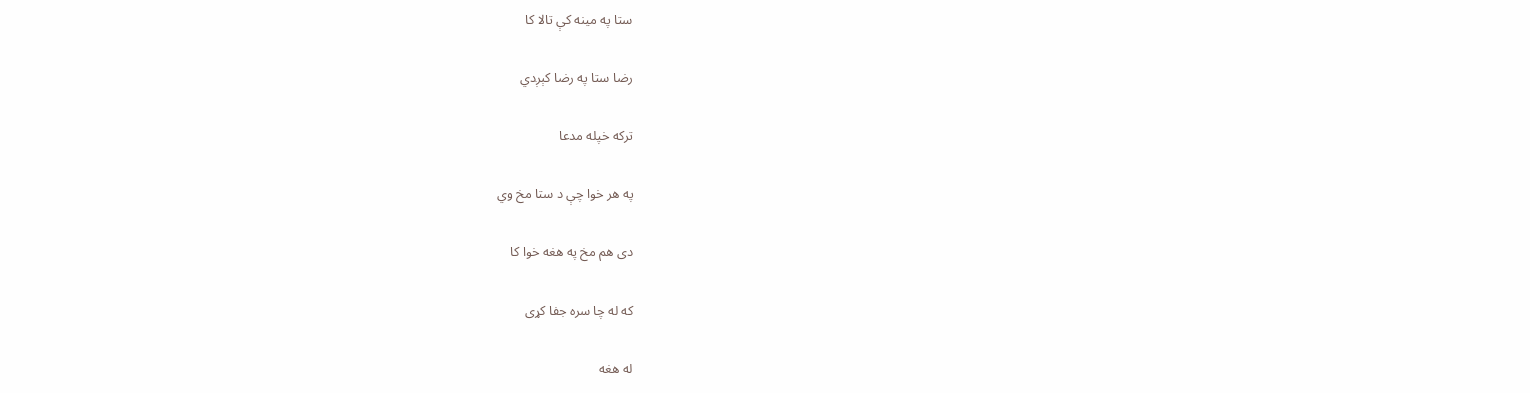ستا په مينه کې تالا کا

رضا ستا په رضا کېږدي

ترکه خپله مدعا

په هر خوا چې د ستا مخ وي

دی هم مخ په هغه خوا کا

که له چا سره جفا کړی

له هغه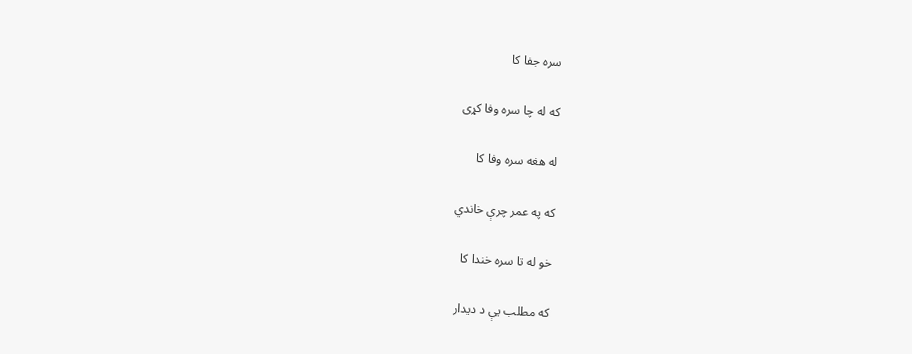سره جفا کا

که له چا سره وفا کړی

له هغه سره وفا کا

که په عمر چرې خاندي

خو له تا سره خندا کا

که مطلب يې د ديدار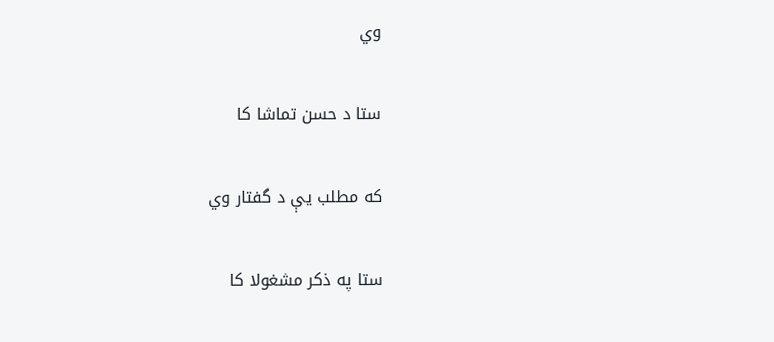وي

ستا د حسن تماشا کا

که مطلب يې د گفتار وي

ستا په ذکر مشغولا کا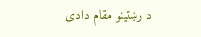د رښتينو مقام دادی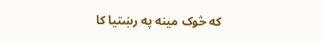که څوک مينه په رښتيا کا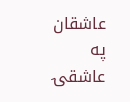عاشقان په عاشقۍ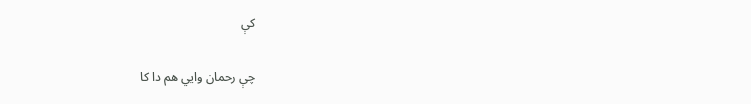کې

چې رحمان وايي هم دا کا